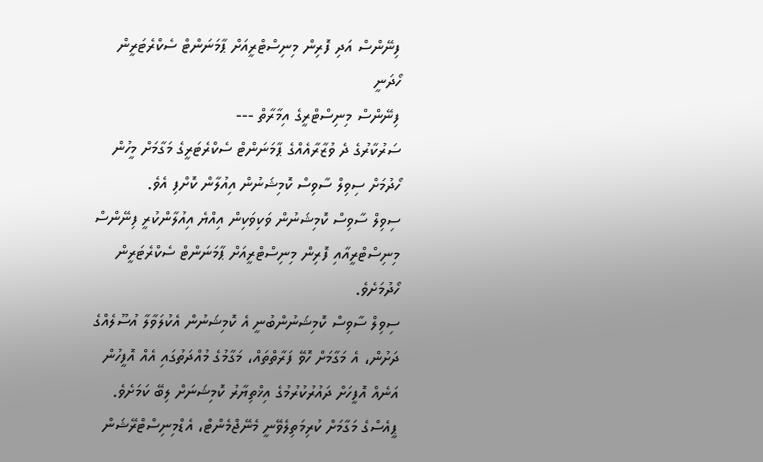ފިނޭންސް އަދި ފޮރިން މިނިސްޓްރީއަށް ޕާމަނަންޓް ސެކްރެޓަރީން ހޯދަނީ
ފިނޭންސް މިނިސްޓްރީގެ އިމާރާތް ---
ސަރުކާރުގެ ދެ ވުޒާރާއެއްގެ ޕާމަނަންޓް ސެކްރެޓަރީގެ މަގާމަށް މީހުން ހޯދުމަށް ސިވިލް ސާވިސް ކޮމިޝަނުން އިއުލާން ކޮށްފި އެވެ.
ސިވިލް ސާވިސް ކޮމިޝަނުން ވަކިވަކިން އިއްޔެ އިއުލާންކުރީ ފިނޭންސް މިނިސްޓްރީއާއި ފޮރިން މިނިސްޓްރީއަށް ޕާމަނަންޓް ސެކްރެޓަރީން ހޯދުމަށެވެ.
ސިވިލް ސާވިސް ކޮމިޝަނުންބުނީ އެ ކޮމިޝަނުން އެކުލަވާލާ އުސޫލެއްގެ ދަށުން، އެ މަގާމަށް ހޮވޭ ފަރާތްތައް، މަގާމުގެ މުއްދަތުގައި އެއް އޮފީހުން އަނެއް އޮފީހަށް ދައުރުކުރުމުގެ އިޚްތިޔާރު ކޮމިޝަނަށް ލިބޭ ކަމަށެވެ.
ޕީއެސްގެ މަގާމަށް ކުރިމަތިލެވޭނީ މެނޭޖްމެންޓް، އެޑްމިނިސްޓްރޭޝަން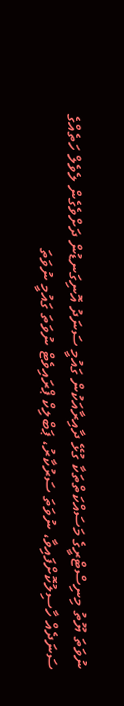ނުވަތަ ޔޫތު މިނިސްޓްރީގެ މަސައްކަތްތަކާ ގުޅޭ ދާއިރާއަކުން ގައުމީ ސަނަދު އޮނިގަނޑުން ދަށްވެގެން ލެވެލް ހަތެއްގެ ސަނަދެއް ހާސިލުކޮށްފައިވާ، ނުވަތަ ސަރުކާރު، ޕަބްލިކް ޕްރައިވެޓް ނުވަތަ ގައުމީ ނުވަތަ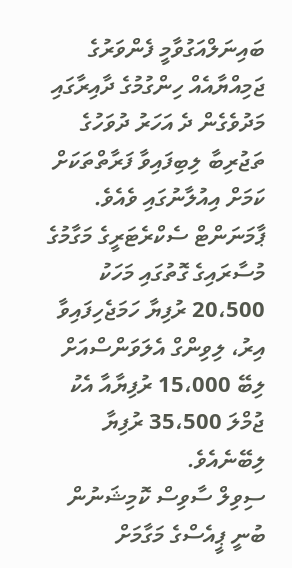ބައިނަލްއަގުވާމީ ފެންވަރުގެ ޖަމިއްޔާއެއް ހިންގުމުގެ ދާއިރާގައި މަދުވެގެން ދެ އަހަރު ދުވަހުގެ ތަޖުރިބާ ލިބިފައިވާ ފަރާތްތަކަށް ކަމަށް އިއުލާނުގައި ވެއެވެ.
ޕާމަނަންޓް ސެކްރެޓަރީގެ މަގާމުގެ މުސާރައިގެ ގޮތުގައި މަހަކު 20،500 ރުފިޔާ ހަމަޖެހިފައިވާ އިރު، ލިވިންގް އެލަވަންސްއަށް ލިބޭ 15،000 ރުފިޔާއާ އެކު ޖުމްލަ 35،500 ރުފިޔާ ލިބޭނެއެވެ.
ސިވިލް ސާވިސް ކޮމިޝަނުން ބުނީ ޕީއެސްގެ މަގާމަށް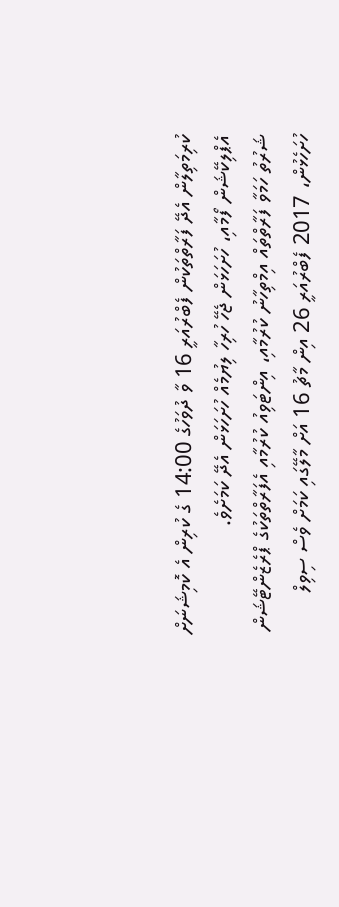ކުރިމަތިލާން އެދޭ ފަރާތްތަކުން ފެބްރުއަރީ 16 ވާ ދުވަހުގެ 14:00 ގެ ކުރިން އެ ކޮމިޝަނަށް އެޕްލިކޭޝަން ފޯމާއި، ހުށަހަޅަން ޖެހޭ ހުރިހާ ލިޔުމެއް ހުށަހަޅަން އެދޭ ކަމަށެވެ.
ޝަރުތު ހަމަވާ ފަރާތްތައް އިމްތިހާނު ކުރުމާއި، އިންޓަވިއު ކުރުމާއި އެފަރާތްތަކުގެ ޕްރެޒެންޓޭޝަން ހުށަހެޅުން، 2017 ފެބްރުއަރީ 26 އިން މާޗު 16 އަށް މާލޭގައި ކަމަށް ވެސް ސިވިލް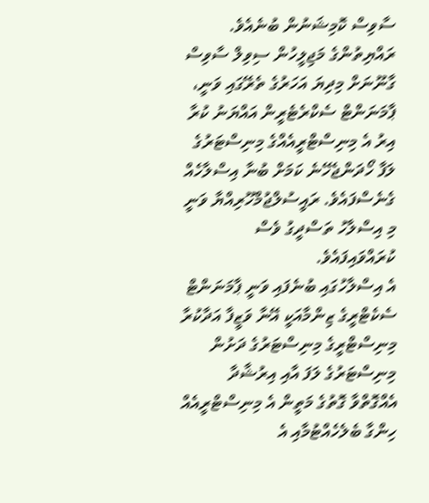ސާވިސް ކޮމިޝަނުން ބުނެއެވެ.
ރައްޔިތުންގެ މަޖިލީހުން ސިވިލް ސާވިސް ގާނޫނަށް މިދިޔަ އަހަރުގެ ތެރޭގައި ވަނީ، ޕާމަނަންޓް ސެކްރެޓެރީން އައްޔަނު ކުރާ އިރު އެ މިނިސްޓްރީއެއްގެ މިނިސްޓަރުގެ ލަފާ ހޯދަންޖެހޭނެ ކަމަށް ބުނާ އިސްލާހެއް ގެނެސްފައެވެ. ރައީސުލްޖުމްހޫރިއްޔާ ވަނީ މި އިސްލާހު ތަސްދީގު ވެސް ކުރައްވައިފައެވެ.
އެ އިސްލާހުގައި ބުނެފައި ވަނީ ޕާމަނަންޓް ސެކެޓްރީގެ ޒިންމާއަކީ އޭނާ ވަޒީފާ އަދާކުރާ މިނިސްޓްރީގެ މިނިސްޓަރުގެ ދަށުން މިނިސްޓަރުގެ ލަފަ އާއި އިރުޝާދާ އެއްގޮތްވާ ގޮތުގެ މަތީން އެ މިނިސްޓްރީއެއް ހިންގާ ބެލެހެއްޓުމާއި އެ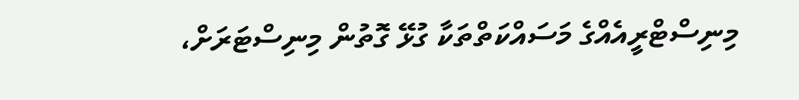މިނިސްޓްރީއެއްގެ މަސައްކަތްތަކާ ގުޅޭ ގޮތުން މިނިސްޓަރަށް،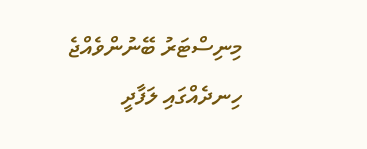މިނިސްޓަރު ބޭނުންވެއްޖެ ހިނދެއްގައި ލަފާދީ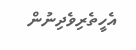އެހީތެރިވެދިނުން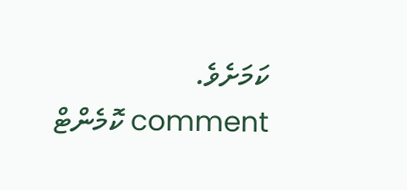ކަމަށެވެ.
comment ކޮމެންޓް